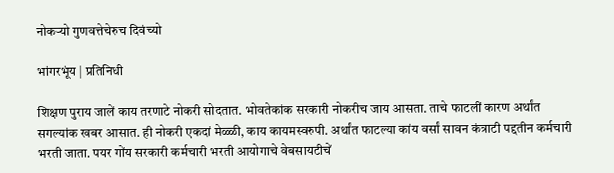नोकऱ्यो गुणवत्तेचेरुच दिवंच्यो

भांगरभूंय | प्रतिनिधी

शिक्षण पुराय जालें काय तरणाटे नोकरी सोदतात. भोवतेकांक सरकारी नोकरीच जाय आसता. ताचे फाटलीं कारण अर्थांत सगल्यांक खबर आसात. ही नोकरी एकदां मेळ्ळी, काय कायमस्वरुपी. अर्थांत फाटल्या कांय वर्सां सावन कंत्राटी पद्दतीन कर्मचारी भरती जाता. पयर गोंय सरकारी कर्मचारी भरती आयोगाचे वेबसायटीचें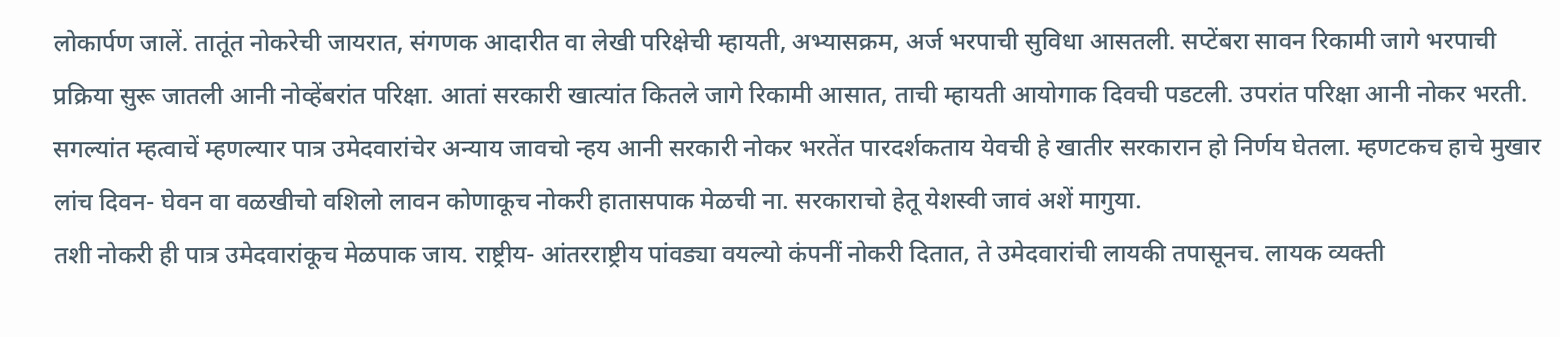लोकार्पण जालें. तातूंत नोकरेची जायरात, संगणक आदारीत वा लेखी परिक्षेची म्हायती, अभ्यासक्रम, अर्ज भरपाची सुविधा आसतली. सप्टेंबरा सावन रिकामी जागे भरपाची प्रक्रिया सुरू जातली आनी नोव्हेंबरांत परिक्षा. आतां सरकारी खात्यांत कितले जागे रिकामी आसात, ताची म्हायती आयोगाक दिवची पडटली. उपरांत परिक्षा आनी नोकर भरती. सगल्यांत म्हत्वाचें म्हणल्यार पात्र उमेदवारांचेर अन्याय जावचो न्हय आनी सरकारी नोकर भरतेंत पारदर्शकताय येवची हे खातीर सरकारान हो निर्णय घेतला. म्हणटकच हाचे मुखार लांच दिवन- घेवन वा वळखीचो वशिलो लावन कोणाकूच नोकरी हातासपाक मेळची ना. सरकाराचो हेतू येशस्वी जावं अशें मागुया.
तशी नोकरी ही पात्र उमेदवारांकूच मेळपाक जाय. राष्ट्रीय- आंतरराष्ट्रीय पांवड्या वयल्यो कंपनीं नोकरी दितात, ते उमेदवारांची लायकी तपासूनच. लायक व्यक्ती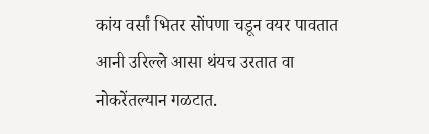कांय वर्सां भितर सोंपणा चडून वयर पावतात आनी उरिल्ले आसा थंयच उरतात वा नोकरेंतल्यान गळटात.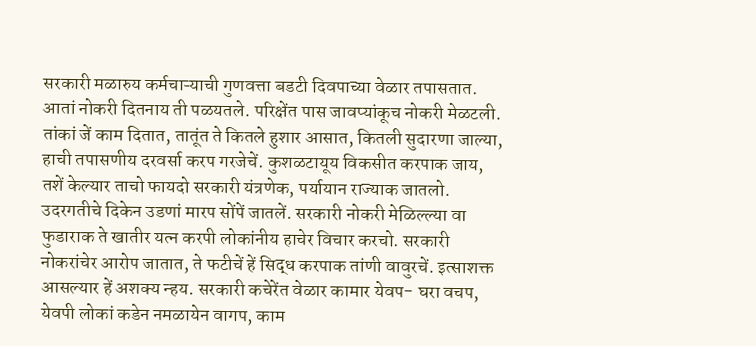सरकारी मळारुय कर्मचाऱ्याची गुणवत्ता बडटी दिवपाच्या वेळार तपासतात. आतां नोकरी दितनाय ती पळयतले. परिक्षेंत पास जावप्यांकूच नोकरी मेळटली. तांकां जें काम दितात, तातूंत ते कितले हुशार आसात, कितली सुदारणा जाल्या, हाची तपासणीय दरवर्सा करप गरजेचें. कुशळटायूय विकसीत करपाक जाय, तशें केल्यार ताचो फायदो सरकारी यंत्रणेक, पर्यायान राज्याक जातलो. उदरगतीचे दिकेन उडणां मारप सोंपें जातलें. सरकारी नोकरी मेळिल्ल्या वा फुडाराक ते खातीर यत्न करपी लोकांनीय हाचेर विचार करचो. सरकारी नोकरांचेर आरोप जातात, ते फटीचें हें सिद्ध करपाक तांणी वावुरचें. इत्साशक्त आसल्यार हें अशक्य न्हय. सरकारी कचेरेंत वेळार कामार येवप- घरा वचप, येवपी लोकां कडेन नमळायेन वागप, काम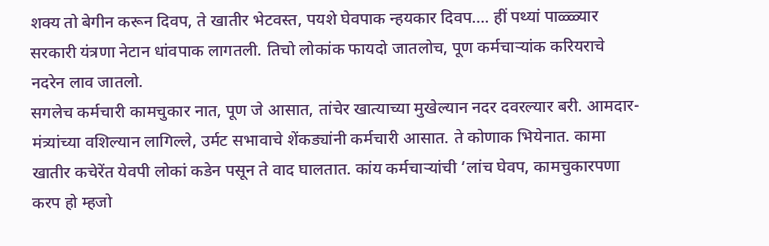शक्य तो बेगीन करून दिवप, ते खातीर भेटवस्त, पयशे घेवपाक न्हयकार दिवप…. हीं पथ्यां पाळ्ळ्यार सरकारी यंत्रणा नेटान धांवपाक लागतली. तिचो लोकांक फायदो जातलोच, पूण कर्मचाऱ्यांक करियराचे नदरेन लाव जातलो.
सगलेच कर्मचारी कामचुकार नात, पूण जे आसात, तांचेर खात्याच्या मुखेल्यान नदर दवरल्यार बरी. आमदार- मंत्र्यांच्या वशिल्यान लागिल्ले, उर्मट सभावाचे शेंकड्यांनी कर्मचारी आसात. ते कोणाक भियेनात. कामा खातीर कचेरेंत येवपी लोकां कडेन पसून ते वाद घालतात. कांय कर्मचाऱ्यांची ‘लांच घेवप, कामचुकारपणा करप हो म्हजो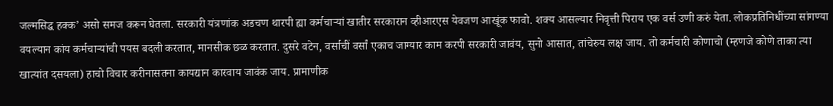जल्मसिद्ध हक्क’ असो समज करून घेतला. सरकारी यंत्रणांक अडचण थारपी ह्या कर्मचाऱ्यां खातीर सरकारान व्हीआरएस येवजण आखूंक फावो. शक्य आसल्यार निवृत्ती पिराय एक वर्स उणी करुं येता. लोकप्रतिनिधींच्या सांगण्या वयल्यान कांय कर्मचाऱ्यांची पयस बदली करतात, मानसीक छळ करतात. दुसरे वटेन, वर्साचीं वर्सां एकाच जाग्यार काम करपी सरकारी जावंय, सुनो आसात, तांचेरुय लक्ष जाय. तो कर्मचारी कोणाचो (म्हणजे कोणे ताका त्या खात्यांत दसयला) हाचो विचार करीनासतना कायद्यान कारवाय जावंक जाय. प्रामाणीक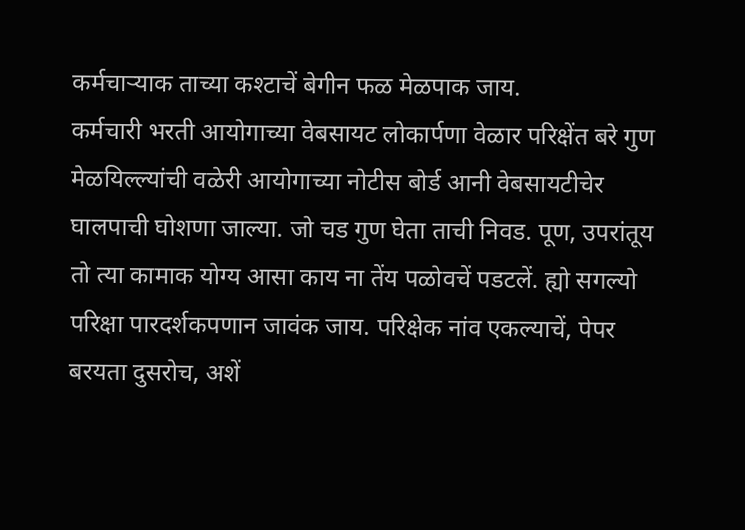कर्मचाऱ्याक ताच्या कश्टाचें बेगीन फळ मेळपाक जाय.
कर्मचारी भरती आयोगाच्या वेबसायट लोकार्पणा वेळार परिक्षेंत बरे गुण मेळयिल्ल्यांची वळेरी आयोगाच्या नोटीस बोर्ड आनी वेबसायटीचेर घालपाची घोशणा जाल्या. जो चड गुण घेता ताची निवड. पूण, उपरांतूय तो त्या कामाक योग्य आसा काय ना तेंय पळोवचें पडटलें. ह्यो सगल्यो परिक्षा पारदर्शकपणान जावंक जाय. परिक्षेक नांव एकल्याचें, पेपर बरयता दुसरोच, अशें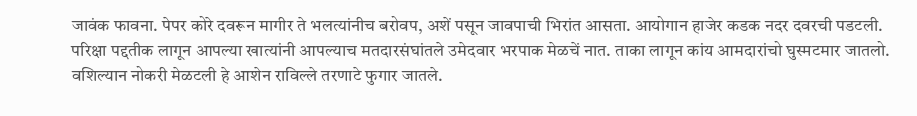जावंक फावना. पेपर कोरे दवरून मागीर ते भलत्यांनीच बरोवप, अशें पसून जावपाची भिरांत आसता. आयोगान हाजेर कडक नदर दवरची पडटली. परिक्षा पद्दतीक लागून आपल्या खात्यांनी आपल्याच मतदारसंघांतले उमेदवार भरपाक मेळचें नात. ताका लागून कांय आमदारांचो घुस्मटमार जातलो. वशिल्यान नोकरी मेळटली हे आशेन राविल्ले तरणाटे फुगार जातले.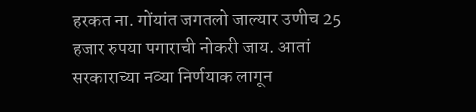हरकत ना. गोंयांत जगतलो जाल्यार उणीच 25 हजार रुपया पगाराची नोकरी जाय. आतां सरकाराच्या नव्या निर्णयाक लागून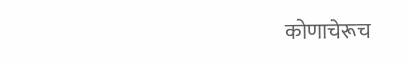कोणाचेरूच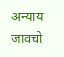अन्याय जावचो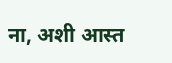ना, अशी आस्त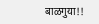बाळगुया!!